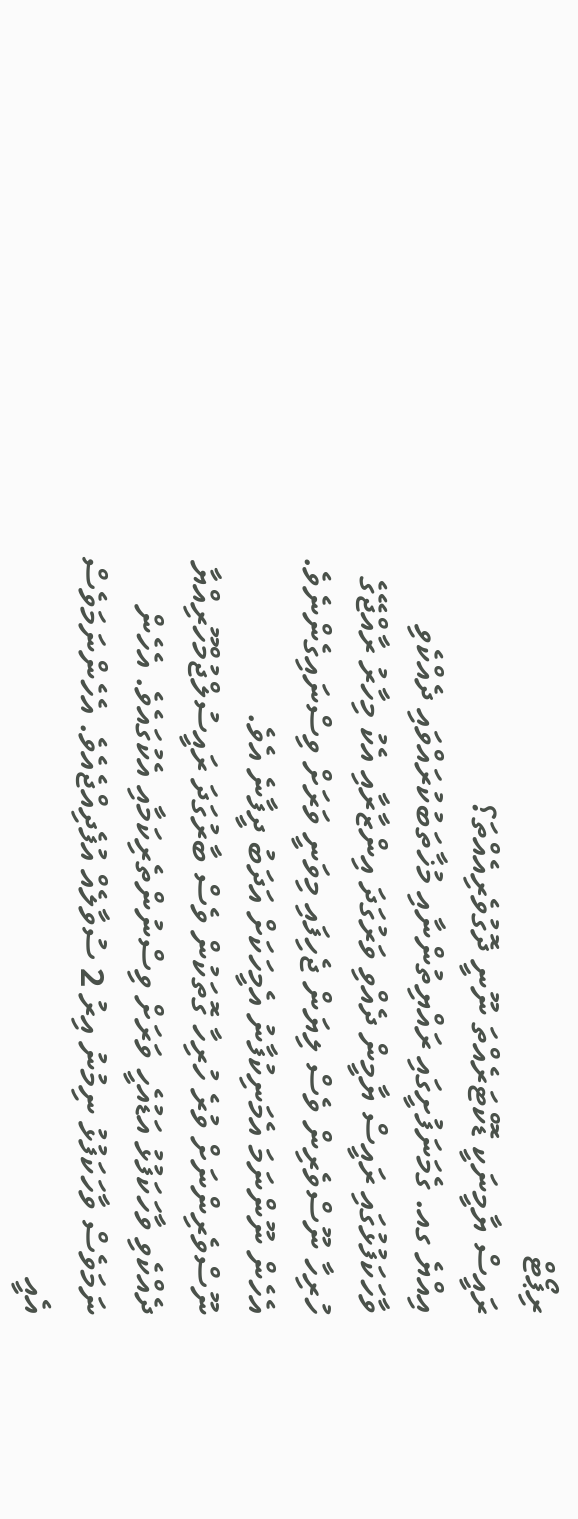ރިޕޯޓް
ރައީސް ޔާމީނަކީ ޑޮކްޓަރެއްތަ ނޫނީ ދޮގުވެރިއެއްތަ؟
އިއްޔެ ގއ. ގެމަނަފުށީގައި ރައްޔިތުންނާއި މުޚާތަބުކުރައްވައި ދެއްކެވި ވާހަކަފުޅުގައި ރައީސް ޔާމީން ދެއްވި ވަރުގަދަ އިންޒާރާއި އެކު މިހާރު ރާއްޖޭގެ ހުރިހާ ނޫސްވެރިން ވެސް ލިޔަން ޖެހިފައި މިވަނީ ވަރަށް ވިސްނައިގެންނެވެ. އެހެން ނޫންނަމަ އެމަނިކުފާނު އެމީހަކަށް އަދަބު ދީފާނެ އެވެ.
ނޫސްވެރިންނަށް ވުރެ ހުރިހާ ގޮތަކުން ވެސް ބާރުގަދަ ރައީސުލްޖުމްހޫރިއްޔާ ދެއްކެވި ވާހަކަފުޅު އަޑުއެހީ ވަރަށް ވިސްނުންތެރިކަމާއި އެކުގައެވެ. އެހެން ނަމަވެސް ވާހަކަފުޅު ނިމުނު އިރު 2 ސުވާލެއް އުފެދިއްޖެއެވެ. އެހެންނަމަވެސް އެއީ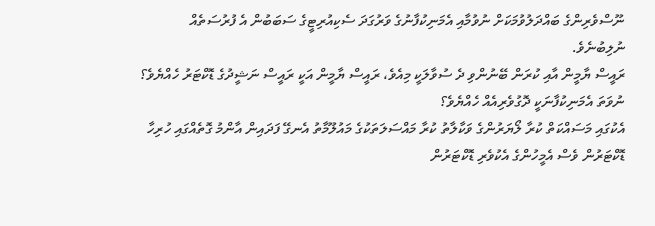ނޫސްވެރިންގެ ބައްދަލުވުމަކަށް ނުވުމާއި އެމަނިކުފާނުގެ ވަރުގަދަ ސެކިއުރިޓީގެ ސަބަބުން އެ ފުރުސަތެއް ނުލިބުނެވެ.
ރައީސް ޔާމީން އާއި ކުރަން ބޭނުންވި ދެ ސުވާލަކީ މިއެވެ، ރައީސް ޔާމީން އަކީ ރައީސް ނަޝީދުގެ ޑޮކްޓަރު ހެއްޔެވެ؟ ނުވަތަ އެމަނިކުފާނަކީ ދޮގުވެރިއެއް ހެއްޔެވެ؟
އެކުގައި މަސައްކަތް ކުރާ ލޯޔަރުންގެ ވަކާލާތު ކުރާ މައްސަލަތަކުގެ މައުލޫމާތު އެނގޭ ފަދައިން އާންމު ގޮތެއްގައި ހުރިހާ ޑޮކްޓަރުން ވެސް އެމީހުންގެ އެކުވެރި ޑޮކްޓަރުން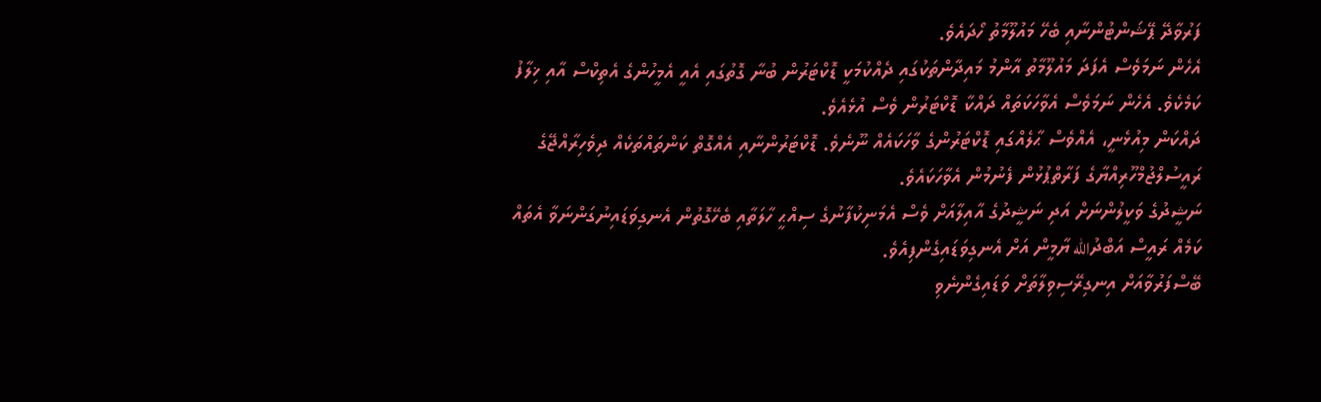ފަރުވާދޭ ޕޭޝަންޓުންނާއި ބެހޭ މައުލޫމާތު ހޯދައެވެ.
އެހެން ނަމަވެސް އެފަދަ މައުލޫމާތު އާންމު މައިދާންތަކުގައި ދެއްކުމަކީ ޑޮކްޓަރުން ބުނާ ގޮތުގައި އެއީ އެމީހުންގެ އެތިކްސް އާއި ޚިލާފު ކަމެކެވެ. އެހެން ނަމަވެސް އެވާހަކަތައް ދައްކާ ޑޮކްޓަރުން ވެސް އުޅެއެވެ.
ދައްކަން މިއުޅެނީ، އެއްވެސް ޙާލެއްގައި ޑޮކްޓަރުންގެ ވާހަކައެއް ނޫނެވެ. ޑޮކްޓަރުންނާއި އެއްގޮތް ކަންތައްތަކެއް ދިވެހިރާއްޖޭގެ ރައީސުލްޖުމްހޫރިއްޔާގެ ފަރާތްޕުޅުން ފެނުމުން އެވާހަކައެވެ.
ނަޝީދުގެ ވަކީލުންނަށް އަދި ނަޝީދުގެ އާއިލާއަށް ވެސް އެމަނިކުފާނުގެ ސިއްޙީ ހާލަތާއި ބެހޭގޮތުން އެނގިވަޑައިނުގަންނަވާ އެތައް ކަމެއް ރައީސް އަބްދުالله ޔާމީން އަށް އެނގިވަޑައިގެންފިއެވެ.
ބޭސްފަރުވާއަށް އިނގިރޭސިވިލާތަށް ވަޑައިގެންނެވި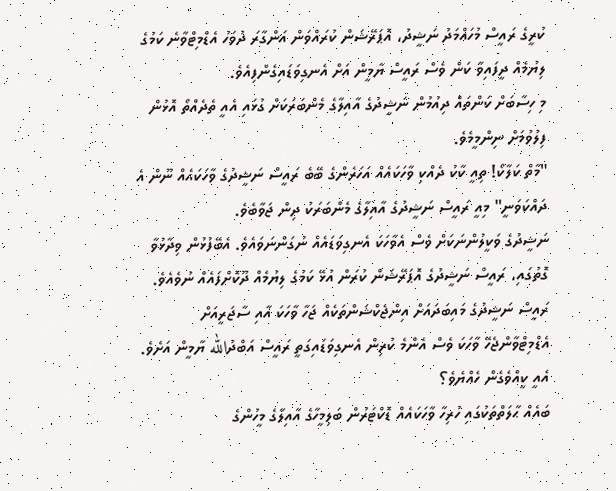ކުރީގެ ރައީސް މުހައްމަދު ނަޝީދު، އޮޕަރޭޝަން ކުރައްވަން އަންގާރަ ދުވަހު އެޑްމިޓްވާނެ ކަމުގެ ލިޔުމެއް ދީފައިވާ ކަން ވެސް ރައީސް ޔާމީން އަށް އެނގިވަޑައިގެންފިއެވެ.
މި ހިސާބަށް ކަންތައް ދިއުމުން ނަޝީދުގެ އާއިލާގެ މެންބަރަކަށް ގުޅައި އެއީ ތެދެއްތޯ އޮޅުން ފިލުވުމަށް ނިންމީމެވެ.
"މާތް ކަލާކޯ! ތިއީ ކާކު ދެއްކި ވާހަކައެއް އަހަރެންގެ ބޭބެ ރައީސް ނަޝީދުގެ ވާހަކައެއް ނޫން އެ ދައްކަވަނީ" މިއީ ރައީސް ނަޝީދުގެ އާއިލާގެ މެންބަރަކު ދިން ޖަވާބެވެ.
ނަޝީދުގެ ވަކީލުންނަކަށް ވެސް އެވާހަކަ އެނގިވަޑައެއް ނުގަންނަވައެވެ. އެބޭފުޅުން ވިދާޅުވާ ގޮތުގައި، ރައީސް ނަޝީދުގެ އޮޕަރޭޝަން ކުރަން އުޅޭ ކަމުގެ ލިޔުމެއް ދޫކޮށްފައެއް ނުވެއެވެ.
ރައީސް ނަޝީދުގެ މައިބަދައަށް އިންޖެކްޝަންތަކެއް ޖަހާ ވާހަކަ އާއި ސާޖަރީއަށް އެޑްމިޓްވާންޖެހޭ ވާހަކަ ވެސް އެންމެ ކުރިން އެނގިވަޑައިގަތީ ރައީސް އަބްދުالله ޔާމީން އަށެވެ. އެއީ ކީއްވެގެން ހެއްޔެވެ؟
ބައެއް ޙާލަތްތަކުގައި ހުރިހާ ވާހަކައެއް ޑޮކްޓަރުން ބަލިމީހާގެ އާއިލާގެ މީހުންގެ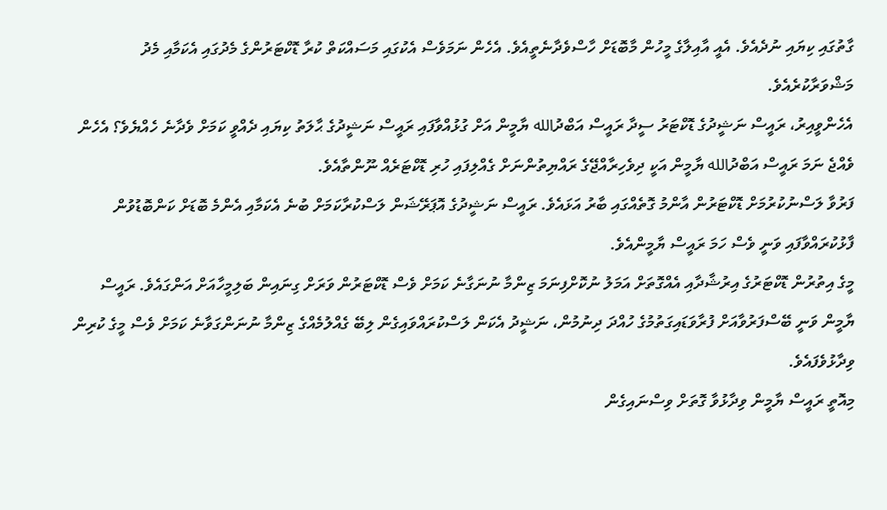ގާތުގައި ކިޔައި ނުދެއެވެ. އެއީ އާއިލާގެ މީހުން މާބޮޑަށް ހާސްވެދާނެތީއެވެ. އެހެން ނަމަވެސް އެކުގައި މަސައްކަތް ކުރާ ޑޮކްޓަރުންގެ މެދުގައި އެކަމާއި މެދު މަޝްވަރާކުރެއެވެ.
އެހެންވީއިރު، ރައީސް ނަޝީދުގެ ޑޮކްޓަރު ސީދާ ރައީސް އަބްދުالله ޔާމީން އަށް ގުޅުއްވާފައި ރައީސް ނަޝީދުގެ ޙާލަތު ކިޔައި ދެއްވީ ކަމަށް ވެދާނެ ހެއްޔެވެ؟ އެހެން ވެއްޖެ ނަމަ ރައީސް އަބްދުالله ޔާމީން އަކީ ދިވެހިރާއްޖޭގެ ރައްޔިތުންނަށް ގެއްލިފައި ހުރި ޑޮކްޓަރެއް ނޫންތާއެވެ.
ފަރުވާ ލަސްނުކުރުމަށް ޑޮކްޓަރުން އާންމު ގޮތެއްގައި ބާރު އަޅައެވެ. ރައީސް ނަޝީދުގެ އޮޕަރޭޝަން ލަސްކުރާކަމަށް ބުނެ އެކަމާއި އެންމެ ބޮޑަށް ކަންބޮޑުވުން ފާޅުކުރައްވާފައި ވަނީ ވެސް ހަމަ ރައީސް ޔާމީންއެވެ.
މީގެ އިތުރުން ޑޮކްޓަރުގެ އިރުޝާދާއި އެއްގޮތަށް އަމަލު ނުކޮށްފިނަމަ ޒިންމާ ނުނަގާނެ ކަމަށް ވެސް ޑޮކްޓަރުން ވަރަށް ގިނައިން ބަލިމީހާއަށް އަންގައެވެ. ރައީސް ޔާމީން ވަނީ ބޭސްފަރުވާއަށް ފުރާވަޑައިގަތުމުގެ ހުއްދަ ދިނުމުން، ނަޝީދު އެކަން ލަސްކުރައްވައިގެން ލިބޭ ގެއްލުމެއްގެ ޒިންމާ ނުނަންގަވާނެ ކަމަށް ވެސް މީގެ ކުރިން ވިދާޅުވެފައެވެ.
މިއޮތީ ރައީސް ޔާމީން ވިދާޅުވާ ގޮތަށް ވިސްނައިގެން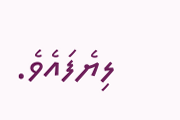ލިޔެފައެވެ.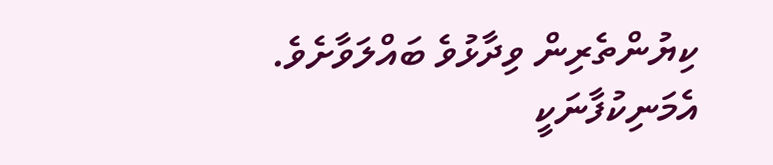ކިޔުންތެރިން ވިދާޅުވެ ބައްލަވާށެވެ. އެމަނިކުފާނަކީ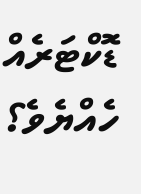ޑޮކްޓަރެއް ހެއްޔެވެ؟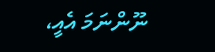ނޫންނަމަ އެއީ،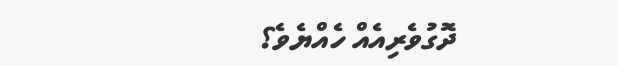ދޮގުވެރިއެއް ހެއްޔެވެ؟